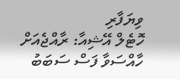ވިޔަފާރި
ހޮޓެލް އޭޝިއާ: ރާއްޖެއަށް ހާއްސަވާ ފަސް ސަބަބު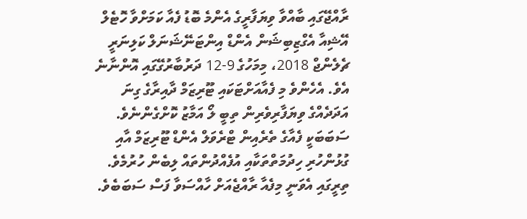ރާއްޖޭގައި ބާއްވާ ވިޔަފާރީގެ އެންމެ ބޮޑު ފެއާ ކަމަށްވާ ހޮޓެލް އޭޝިއާ އެގްޒިބިޝަން އެންޑް އިންޓަނޭޝަނަލް ކަލިނަރީ ޗެލެންޖް 2018، މިމަހުގެ 9-12 ދަރުބާރުގޭގައި އޮންނާނެ އެވެ. އެހެންވެ މި ފެއާއަށްޓަކައި ޓޫރިޒަމް ދާއިރާގެ ގިނަ އަދަދެއްގެ ވިޔަފާރިވެރިން ތިބީ ލޯ އަމާޒު ކޮށްގެންނެވެ. ސަބަބަކީ ފެއާގެ ތެރެއިން ޓްރެވަލް އެންޑް ޓޫރިޒަމް އާއި ގުޅުންހުރި ހިދުމަތްތަކާއި އުފެއްދުންތައް ލިބެން ހުރުމެވެ. ތިރީގައި އެވަނީ މިފެއާ ރާއްޖެއަށް ހާއްސަވާ ފަސް ސަބަބެވެ.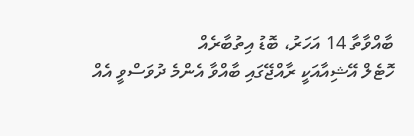ބާއްވާތާ 14 އަހަރު، ބޮޑު އިތުބާރެއް
ހޮޓެލް އޭޝިއާއަކީ ރާއްޖޭގައި ބާއްވާ އެންމެ ދުވަސްވީ އެއް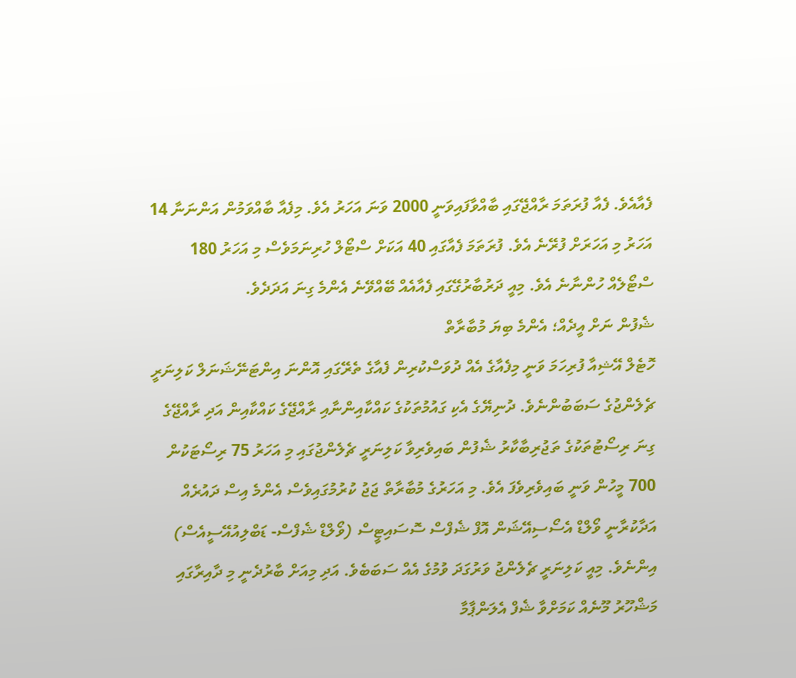ފެއާއެވެ. ފެއާ ފުރަތަމަ ރާއްޖޭގައި ބާއްވާފައިވަނީ 2000 ވަނަ އަހަރު އެވެ. މިފެއާ ބާއްވަމުން އަންނަނާ 14 އަހަރު މި އަހަރަށް ފުރޭނެ އެވެ. ފުރަތަމަ ފެއާގައި 40 އަކަށް ސްޓޯލް ހުރިނަމަވެސް މި އަހަރު 180 ސްޓޯލެއް ހުންނާނެ އެވެ. މިއީ ދަރުބާރުގޭގައި ފެއާއެއް ބޭއްވޭނެ އެންމެ ގިނަ އަދަދެވެ.
ޝެފުން ނަށް އީދެއް؛ އެންމެ ބިޔަ މުބާރާތް
ހޮޓެލް އޭޝިއާ ފުރިހަމަ ވަނީ މިފެއާގެ އެއް ދުވަސްކުރިން ފެއާގެ ތެރޭގައި އޮންނަ އިންޓަނޭޝަނަލް ކަލިނަރީ ޗެލެންޖުގެ ސަބަބުންނެވެ. ދުނިޔޭގެ އެކި ގައުމުތަކުގެ ކައްކާއިންނާއި ރާއްޖޭގެ ކައްކާއިން އަދި ރާއްޖޭގެ ގިނަ ރިސޯޓުތަކުގެ ތަޖުރިބާކާރު ޝެފުން ބައިވެރިވާ ކަލިނަރީ ޗެލެންޖުގައި މި އަހަރު 75 ރިސޯޓަކުން 700 މީހުން ވަނީ ބައިވެރިވެފަ އެވެ. މި އަހަރުގެ މުބާރާތް ޖަޖު ކުރުމުގައިވެސް އެންމެ އިސް ދައުރެއް އަދާކުރާނީ ވޯލްޑް އެސޯސިއޭޝަން އޮފް ޝެފްސް ސޮސައިޓީސް (ވޯލްޑް ޝެފްސް- ޑަބްލިއުއޭސީއެސް) އިންނެވެ. މިއީ ކަލިނަރީ ޗެލެންޖު ވަރުގަދަ ވުމުގެ އެއް ސަބަބެވެ. އަދި މިއަށް ބާރުދެނީ މި ދާއިރާގައި މަޝްހޫރު މޫނެއް ކަމަށްވާ ޝެފް އެލަންޕާމާ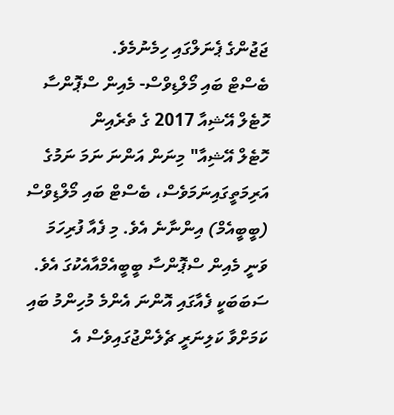ޖަޖުންގެ ޕެނަލްގައި ހިމެނުމެވެ.
ބެސްޓް ބައި މޯލްޑިވްސް- މެއިން ސްޕޮންސާ
ހޮޓެލް އޭޝިއާ 2017 ގެ ތެރެއިން
ހޮޓެލް އޭޝިއާ" މިނަން އަންނަ ނަމަ ނަމުގެ އަރިމަތީގައިނަމަވެސް، ބެސްޓް ބައި މޯލްޑިވްސް (ބީބީއެމް) އިންނާނެ އެވެ. މި ފެއާ ފުރިހަމަ ވަނީ މެއިން ސްޕޮންސާ ބީބީއެމްއާއެކުގަ އެވެ. ސަބަބަކީ ފެއާގައި އޮންނަ އެންމެ މުހިންމު ބައި ކަމަށްވާ ކަލިނަރީ ޗެލެންޖުގައިވެސް އެ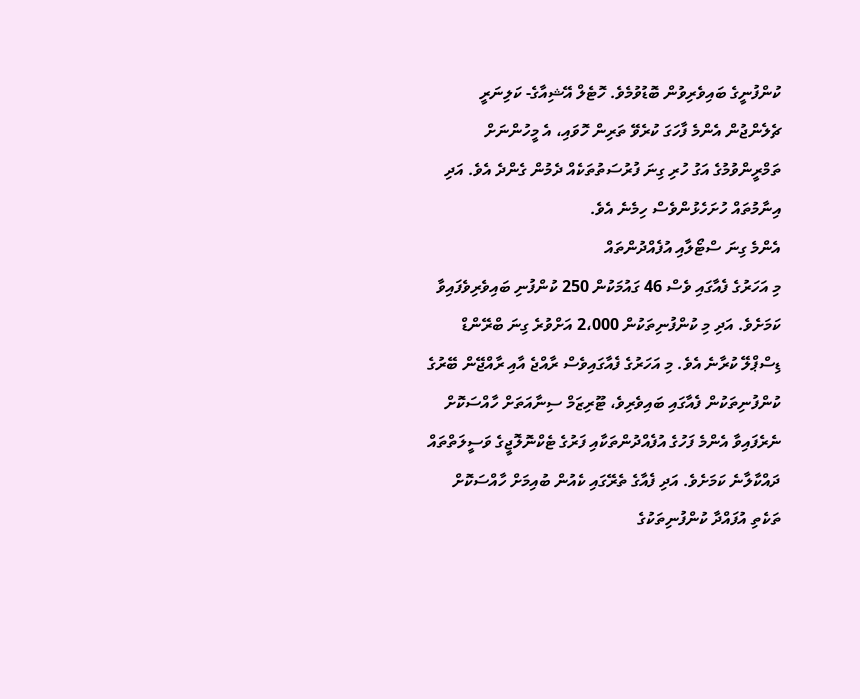ކުންފުނީގެ ބައިވެރިވުން ބޮޑުވުމެވެ. ހޮޓެލް އޭޝިއާގެ- ކަލިނަރީ ޗެލެންޖުން އެންމެ ފާހަގަ ކުރެވޭ ތަރިން ހޮވައި، އެ މީހުންނަށް ތަމްރީންވުމުގެ އަގު ހުރި ގިނަ ފުރުސަތުތަކެއް ދެމުން ގެންދެ އެވެ. އަދި އިނާމުތައް ހުށަހެޅުންވެސް ހިމެނެ އެވެ.
އެންމެ ގިނަ ސްޓޯލާއި އުފެއްދުންތައް
މި އަހަރުގެ ފެއާގައި ވެސް 46 ގައުމަކުން 250 ކުންފުނި ބައިވެރިވެފައިވާ ކަމަށެވެ. އަދި މި ކުންފުނިތަކުން 2،000 އަށްވުރެ ގިނަ ބްރޭންޑް ޑިސްޕްލޭ ކުރާނެ އެވެ. މި އަހަރުގެ ފެއާގައިވެސް ރާއްޖެ އާއި ރާއްޖޭން ބޭރުގެ ކުންފުނިތަކުން ފެއާގައި ބައިވެރިވެ، ޓޫރިޒަމް ސިނާއަތަށް ހާއްސަކޮށް ނެރެފައިވާ އެންމެ ފަހުގެ އުފެއްދުންތަކާއި ފަރުގެ ޓެކްނޮލޮޖީގެ ވަސީލަތްތައް ދައްކާލާނެ ކަމަށެވެ. އަދި ފެއާގެ ތެރޭގައި ކެއުން ބުއިމަށް ހާއްސަކޮށް ތަކެތި އުފައްދާ ކުންފުނިތަކުގެ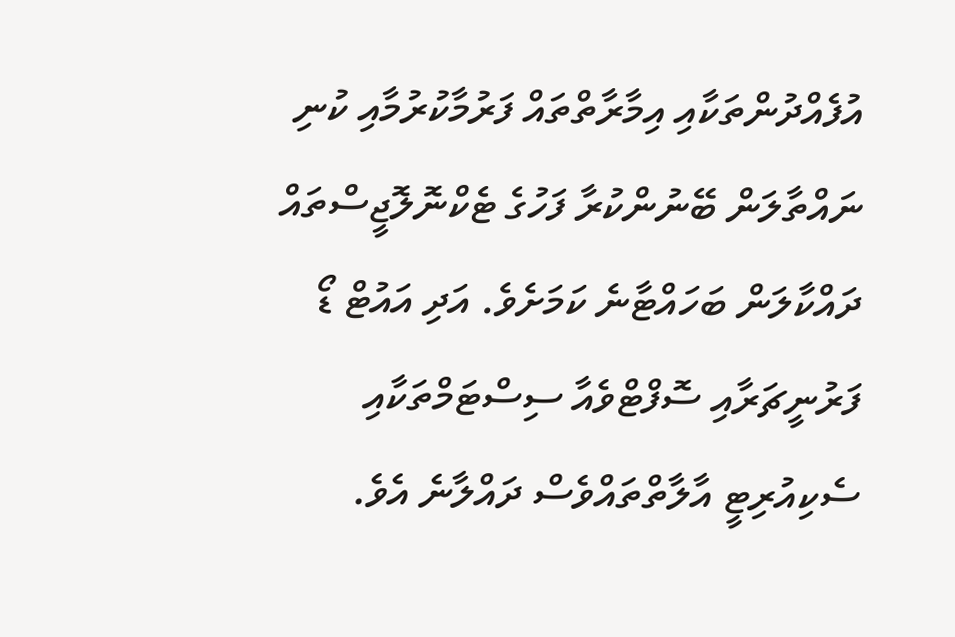އުފެއްދުންތަކާއި އިމާރާތްތައް ފަރުމާކުރުމާއި ކުނި ނައްތާލަން ބޭނުންކުރާ ފަހުގެ ޓެކްނޮލޮޖީސްތައް ދައްކާލަން ބަހައްޓާނެ ކަމަށެވެ. އަދި އައުޓް ޑޯ ފަރުނީޗަރާއި ސޮފްޓްވެއާ ސިސްޓަމްތަކާއި ސެކިއުރިޓީ އާލާތްތައްވެސް ދައްލާނެ އެވެ.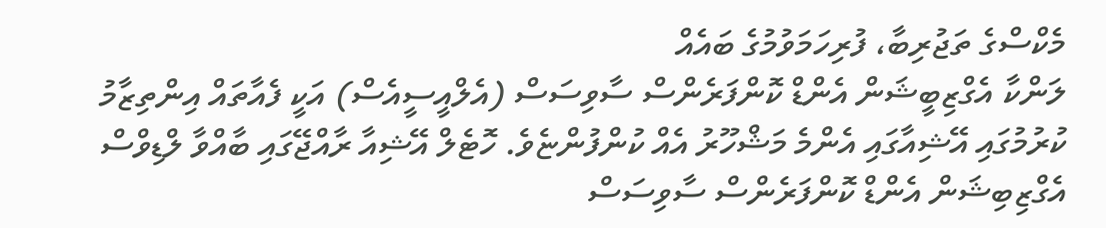މެކްސްގެ ތަޖުރިބާ، ފުރިހަމަވުމުގެ ބައެއް
ލަންކާ އެގްޒިބީޝަން އެންޑް ކޮންފަރެންސް ސާވިސަސް (އެލްއީސީއެސް) އަކީ ފެއާތައް އިންތިޒާމު ކުރުމުގައި އޭޝިއާގައި އެންމެ މަޝްހޫރު އެއް ކުންފުންޏެވެ. ހޮޓެލް އޭޝިއާ ރާއްޖޭގައި ބާއްވާ ލްޑިވްސް އެގްޒިބިޝަން އެންޑް ކޮންފަރެންސް ސާވިސަސް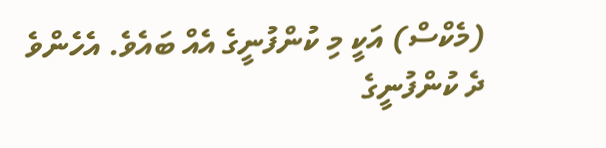(މެކްސް) އަކީ މި ކުންފުނީގެ އެއް ބައެވެ. އެހެންވެ ދެ ކުންފުނީގެ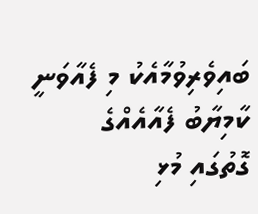ބައިވެރިވުމާއެކު މި ފެއާވަނީ ކާމިޔާބު ފެއާއެއްގެ ގޮތުގައި މުޅި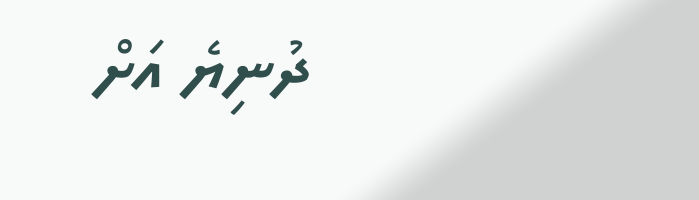ދުނިޔެ އަށް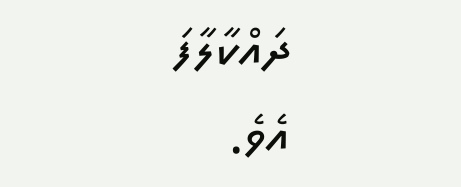ދައްކާލާފަ އެވެ.